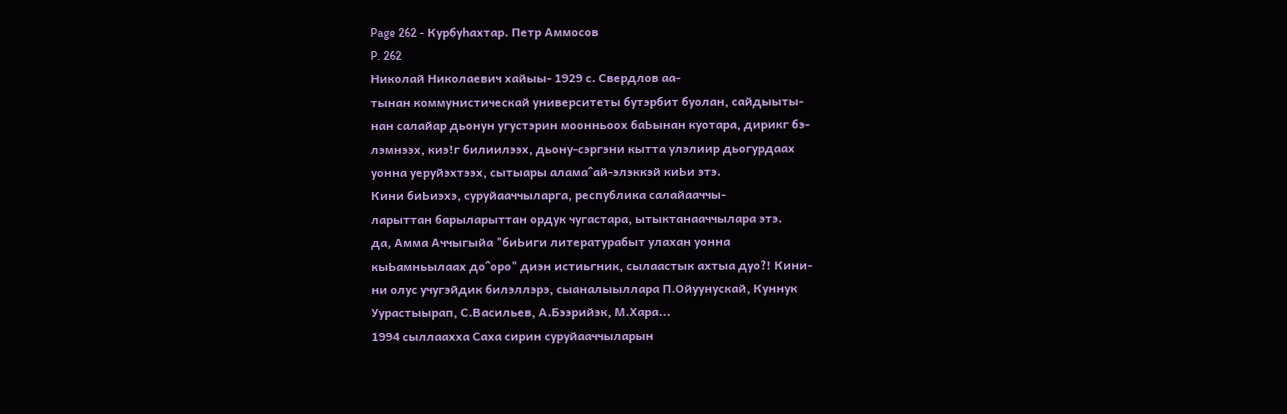Page 262 - Курбуһахтар. Петр Аммосов
P. 262
Николай Николаевич хайыы- 1929 с. Свердлов аа-
тынан коммунистическай университеты бутэрбит буолан, сайдыыты-
нан салайар дьонун угустэрин моонньоох баЬынан куотара, дирикг бэ-
лэмнээх, киэ!г билиилээх, дьону-сэргэни кытта улэлиир дьогурдаах
уонна уеруйэхтээх, сытыары алама^ай-элэккэй киЬи этэ.
Кини биЬиэхэ, суруйааччыларга, республика салайааччы-
ларыттан барыларыттан ордук чугастара, ытыктанааччылара этэ.
да, Амма Аччыгыйа "биЬиги литературабыт улахан уонна
кыЬамньылаах до^оро" диэн истиьгник, сылаастык ахтыа дуо?! Кини-
ни олус учугэйдик билэллэрэ, сыаналыыллара П.Ойуунускай, Куннук
Уурастыырап, С.Васильев, А.Бээрийэк, М.Хара...
1994 сыллаахха Саха сирин суруйааччыларын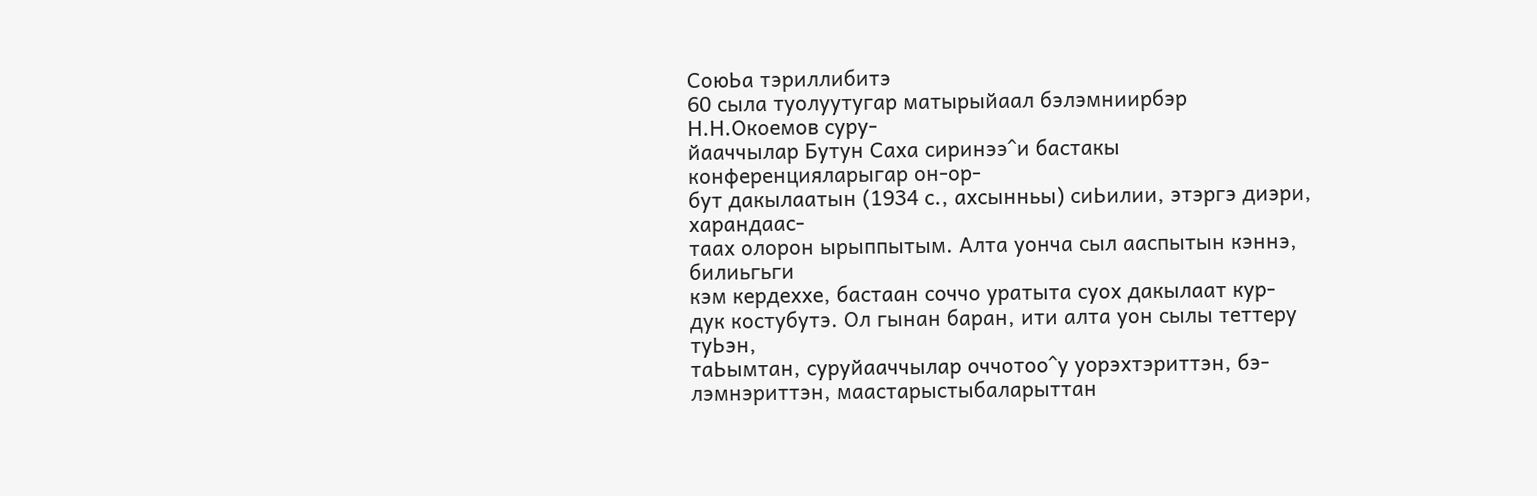СоюЬа тэриллибитэ
60 сыла туолуутугар матырыйаал бэлэмниирбэр Н.Н.Окоемов суру-
йааччылар Бутун Саха сиринээ^и бастакы конференцияларыгар он-ор-
бут дакылаатын (1934 с., ахсынньы) сиЬилии, этэргэ диэри, харандаас-
таах олорон ырыппытым. Алта уонча сыл ааспытын кэннэ, билиьгьги
кэм кердеххе, бастаан соччо уратыта суох дакылаат кур-
дук костубутэ. Ол гынан баран, ити алта уон сылы теттеру туЬэн,
таЬымтан, суруйааччылар оччотоо^у уорэхтэриттэн, бэ-
лэмнэриттэн, маастарыстыбаларыттан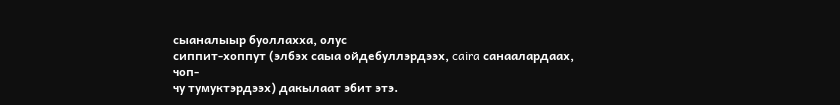сыаналыыр буоллахха, олус
сиппит-хоппут (элбэх саыа ойдебуллэрдээх, caira санаалардаах, чоп-
чу тумуктэрдээх) дакылаат эбит этэ.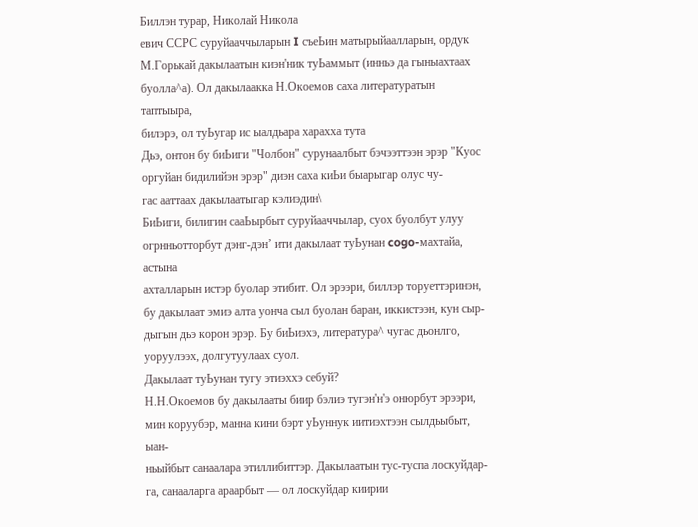Биллэн турар, Николай Никола
евич ССРС суруйааччыларын I съеЬин матырыйаалларын, ордук
М.Горькай дакылаатын киэн'ник туЬаммыт (инньэ да гыныахтаах
буолла^а). Ол дакылаакка Н.Окоемов саха литературатын таптыыра,
билэрэ, ол туЬугар ис ыалдьара харахха тута
Дьэ, онтон бу биЬиги "Чолбон" сурунаалбыт бэчээттээн эрэр "Куос
оргуйан бидилийэн эрэр" диэн саха киЬи быарыгар олус чу-
гас ааттаах дакылаатыгар кэлиэдин\
БиЬиги, билигин сааЬырбыт суруйааччылар, суох буолбут улуу
огрнньотторбут дэнг-дэн’ ити дакылаат туЬунан cogo-махтайа, астына
ахталларын истэр буолар этибит. Ол эрээри, биллэр торуеттэринэн,
бу дакылаат эмиэ алта уонча сыл буолан баран, иккистээн, кун сыр-
дыгын дьэ корон эрэр. Бу биЬиэхэ, литература^ чугас дьонлго,
уоруулээх, долгутуулаах суол.
Дакылаат туЬунан тугу этиэххэ себуй?
Н.Н.Окоемов бу дакылааты биир бэлиэ тугэн'н'э онюрбут эрээри,
мин коруубэр, манна кини бэрт уЬуннук иитиэхтээн сылдьыбыт, ыан-
ньыйбыт санаалара этиллибиттэр. Дакылаатын тус-туспа лоскуйдар-
га, санааларга араарбыт — ол лоскуйдар киирии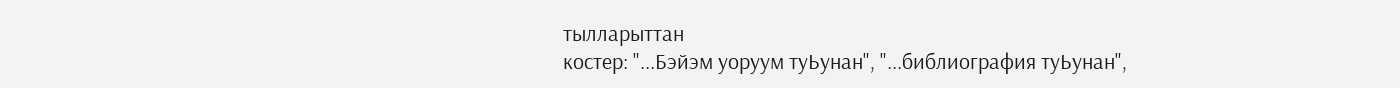тылларыттан
костер: "...Бэйэм уоруум туЬунан", "...библиография туЬунан",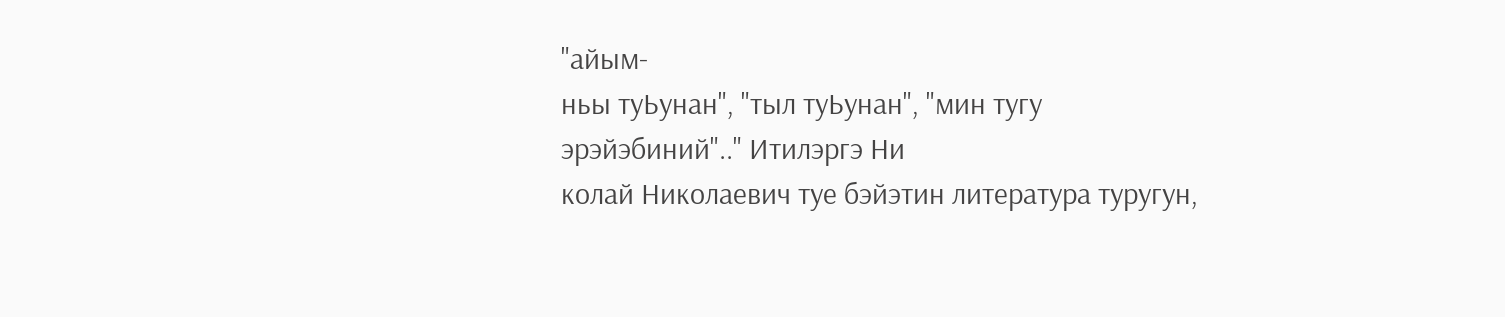"айым-
ньы туЬунан", "тыл туЬунан", "мин тугу эрэйэбиний".." Итилэргэ Ни
колай Николаевич туе бэйэтин литература туругун,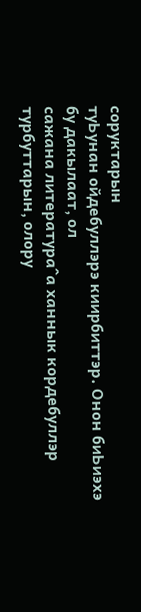соруктарын
туЬунан ойдебуллэрэ киирбиттэр. Онон биЬиэхэ бу дакылаат, ол
сажана литература^а ханнык кордебуллэр турбуттарын, олору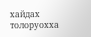хайдах
толоруохха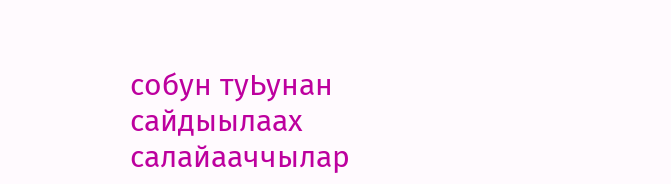собун туЬунан сайдыылаах салайааччылар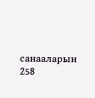санааларын
258